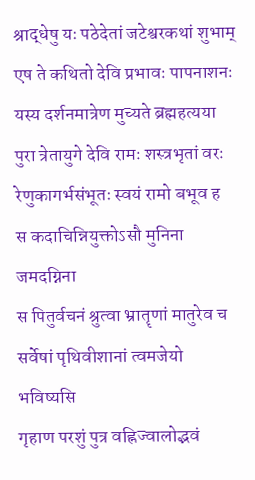श्राद्धेषु यः पठेदेतां जटेश्वरकथां शुभाम्
एष ते कथितो देवि प्रभावः पापनाशनः
यस्य दर्शनमात्रेण मुच्यते ब्रह्महत्यया
पुरा त्रेतायुगे देवि रामः शस्त्रभृतां वरः
रेणुकागर्भसंभूतः स्वयं रामो बभूव ह
स कदाचिन्नियुक्तोऽसौ मुनिना जमदग्निना
स पितुर्वचनं श्रुत्वा भ्रातॄणां मातुरेव च
सर्वेषां पृथिवीशानां त्वमजेयो भविष्यसि
गृहाण परशुं पुत्र वह्निज्वालोद्भवं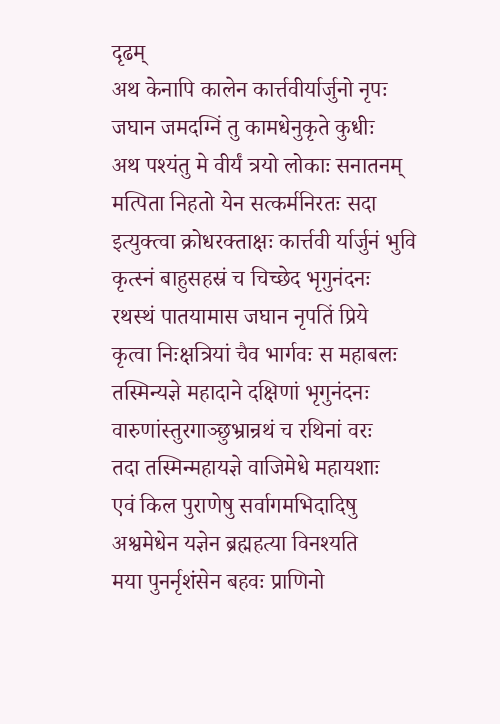दृढम्
अथ केनापि कालेन कार्त्तवीर्यार्जुनो नृपः
जघान जमदग्निं तु कामधेनुकृते कुधीः
अथ पश्यंतु मे वीर्यं त्रयो लोकाः सनातनम्
मत्पिता निहतो येन सत्कर्मनिरतः सदा
इत्युक्त्वा क्रोधरक्ताक्षः कार्त्तवी र्यार्जुनं भुवि
कृत्स्नं बाहुसहस्रं च चिच्छेद भृगुनंदनः
रथस्थं पातयामास जघान नृपतिं प्रिये
कृत्वा निःक्षत्रियां चैव भार्गवः स महाबलः
तस्मिन्यज्ञे महादाने दक्षिणां भृगुनंदनः
वारुणांस्तुरगाञ्छुभ्रान्रथं च रथिनां वरः
तदा तस्मिन्महायज्ञे वाजिमेधे महायशाः
एवं किल पुराणेषु सर्वागमभिदादिषु
अश्वमेधेन यज्ञेन ब्रह्महत्या विनश्यति
मया पुनर्नृशंसेन बहवः प्राणिनो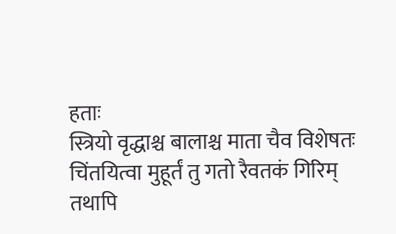हताः
स्त्रियो वृद्धाश्च बालाश्च माता चैव विशेषतः
चिंतयित्वा मुहूर्तं तु गतो रैवतकं गिरिम्
तथापि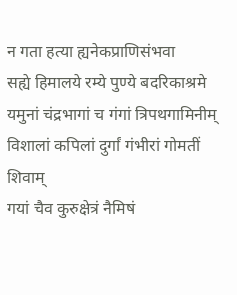न गता हत्या ह्यनेकप्राणिसंभवा
सह्ये हिमालये रम्ये पुण्ये बदरिकाश्रमे
यमुनां चंद्रभागां च गंगां त्रिपथगामिनीम्
विशालां कपिलां दुर्गां गंभीरां गोमतीं शिवाम्
गयां चैव कुरुक्षेत्रं नैमिषं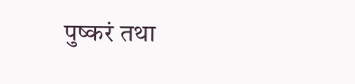पुष्करं तथा